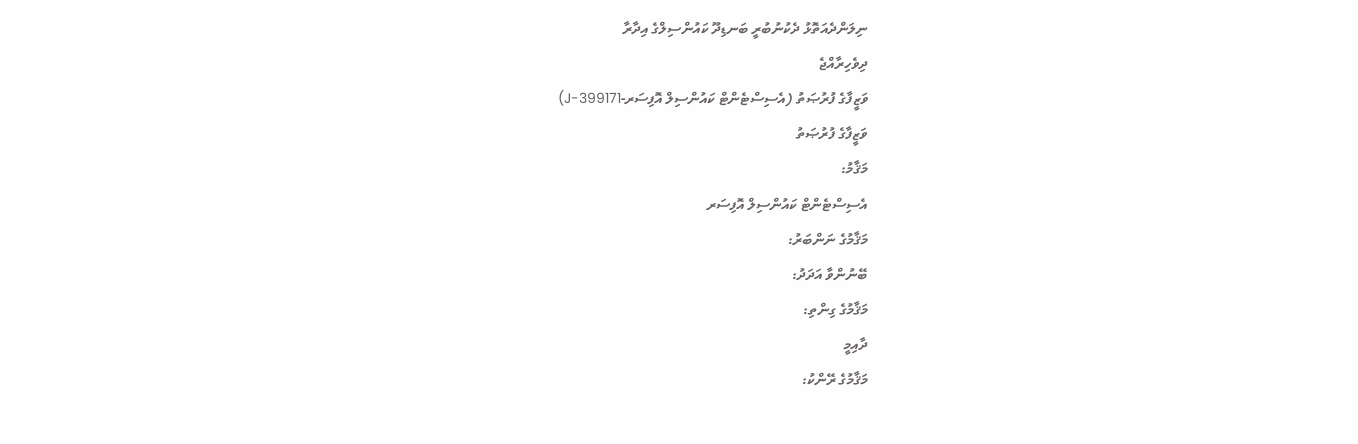ނިލަންދެއަތޮޅު ދެކުނުބުރީ ބަނޑިދޫ ކައުންސިލްގެ އިދާރާ
ދިވެހިރާއްޖެ
ވަޒީފާގެ ފުރުޞަތު (އެސިސްޓެންޓް ކައުންސިލް އޮފިސަރ-J-399171)
ވަޒީފާގެ ފުރުޞަތު
މަޤާމު:
އެސިސްޓެންޓް ކައުންސިލް އޮފިސަރ
މަޤާމުގެ ނަންބަރު:
ބޭނުންވާ އަދަދު:
މަޤާމުގެ ގިންތި:
ދާއިމީ
މަޤާމުގެ ރޭންކު: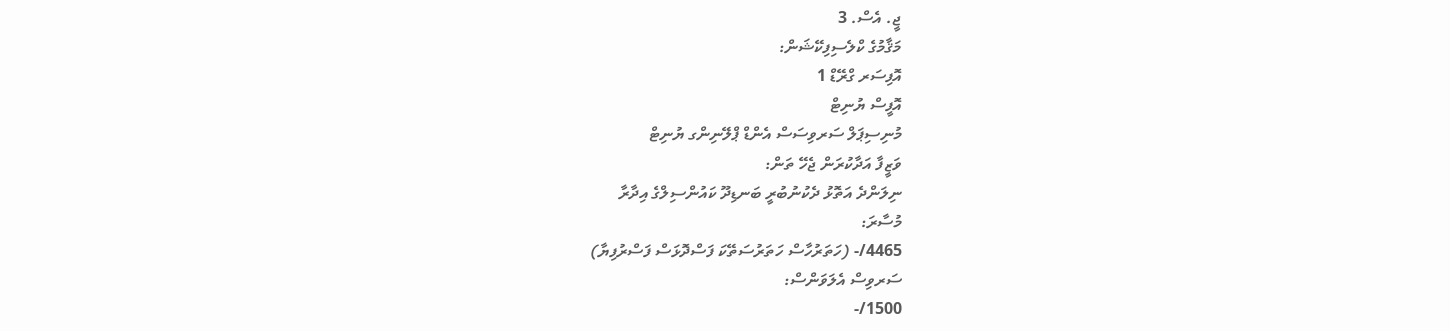ޖީ. އެސް. 3
މަޤާމުގެ ކްލެސިފިކޭޝަން:
އޮފިސަރ ގްރޭޑް 1
އޮފީސް ޔުނިޓް
މުނިސިޕަލް ސަރވިސަސް އެންޑް ޕްލޭނިންގ ޔުނިޓް
ވަޒީފާ އަދާކުރަން ޖެހޭ ތަން:
ނިލަންދެ އަތޮޅު ދެކުނުބުރީ ބަނޑިދޫ ކައުންސިލްގެ އިދާރާ
މުސާރަ:
4465/- (ހަތަރުހާސް ހަތަރުސަތޭކަ ފަސްދޮޅަސް ފަސްރުފިޔާ)
ސަރވިސް އެލަވަންސް:
1500/-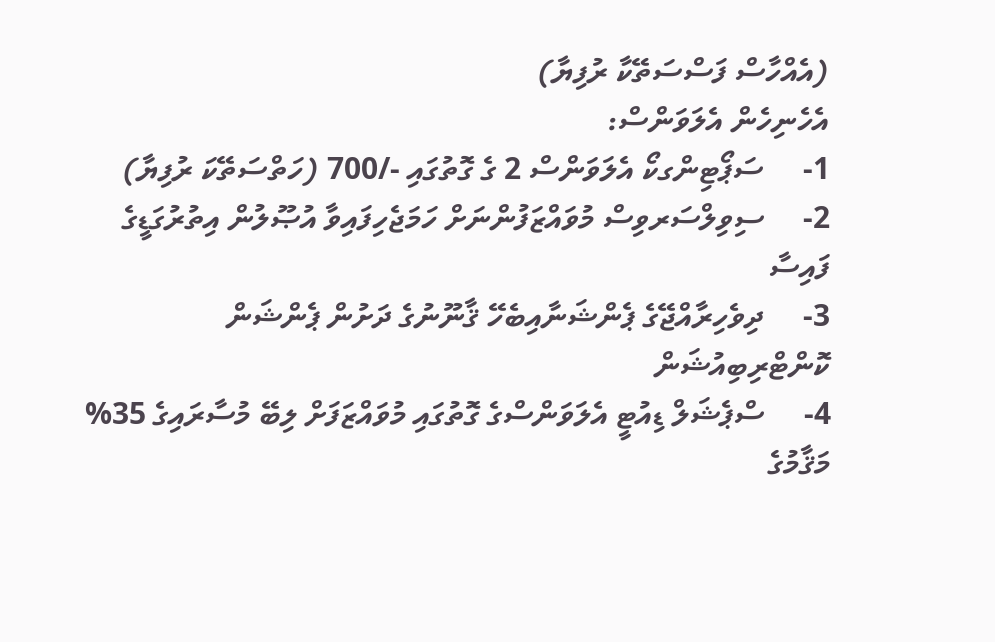(އެއްހާސް ފަސްސަތޭކާ ރުފިޔާ)
އެހެނިހެން އެލަވަންސް:
1-     ސަޕޯޓިންގކޯ އެލަވަންސް 2 ގެ ގޮތުގައި -/700 (ހަތްސަތޭކަ ރުފިޔާ)
2-     ސިވިލްސަރވިސް މުވައްޒަފުންނަށް ހަމަޖެހިފައިވާ އުޞޫލުން އިތުރުގަޑީގެ ފައިސާ
3-     ދިވެހިރާއްޖޭގެ ޕެންޝަނާއިބެހޭ ޤާނޫނުގެ ދަށުން ޕެންޝަން ކޮންޓްރިބިއުޝަން
4-     ސްޕެޝަލް ޑިއުޓީ އެލަވަންސްގެ ގޮތުގައި މުވައްޒަފަށް ލިބޭ މުސާރައިގެ 35%
މަޤާމުގެ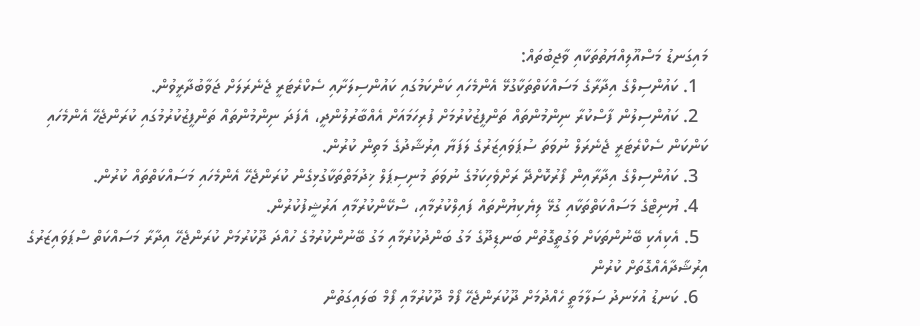މައިގަނޑު މަސްއޫލިއްޔަތުތަކާއި ވާޖިބުތައް:
  1. ކައުންސިލްގެ އިދާރާގެ މަސައްކަތްތަކާގުޅޭ އެންމެހައި ކަންކަމުގައި ކައުންސިލަށާއި ސެކްރެޓަރީ ޖެނެރަލަށް ޖަވާބުދާރީވުން.
  2. ކައުންސިލުން ފާސްކުރާ ނިންމުންތައް ތަންފީޒުކުރުމަށް ފުރިހަމައަށް އެއްބާރުލުންދީ، އެފަދަ ނިންމުންތައް ތަންފީޒުކުރުމުގައި ކުރަންޖެހޭ އެންމެހައި ކަންކަން ސެކްރެޓަރީ ޖެނެރަލް ނުވަތަ ސުޕަވައިޒަރުގެ ލަފަޔާ އިރުޝާދުގެ މަތިން ކުރުން.
  3. ކައުންސިލްގެ އިދާރާއިން ފޯރުކޮށްދޭ ރަށްވެހިކަމުގެ ނުވަތަ މުނިސިޕަލް ޚިދުމަތްތަކާގުޅިގެން ކުރަންޖެހޭ އެންމެހައި މަސައްކަތްތައް ކުރުން.
  4. ޔުނިޓްގެ މަސައްކަތްތަކާއި ގުޅޭ ލިޔެކިޔުންތައް ފައިލްކުރުމާއި، ސްކޭންކުރުމާއި އަރުޝީފުކުރުން.
  5. އެކިއެކި ބޭނުންތަކަށް ވަގުތީގޮތުން ބަނޑިދޫގެ މަގު ބަންދުކުރުމާއި މަގު ބޭނުންކުރުމުގެ ހުއްދަ ދޫކުރުމަށް ކުރަންޖެހޭ އިދާރާ މަސައްކަތް ސްޕަވައިޒަރުގެ އިރުޝާދާއެއްގޮތަށް ކުރުން
  6. ކަނޑު އުޅަނދު ސަލާމަތީ ހެއްދުމަށް ދޫކުރަންޖެހޭ ފޯމް ދޫކުރުމާއި ފޯމް ބަލައިގަތުން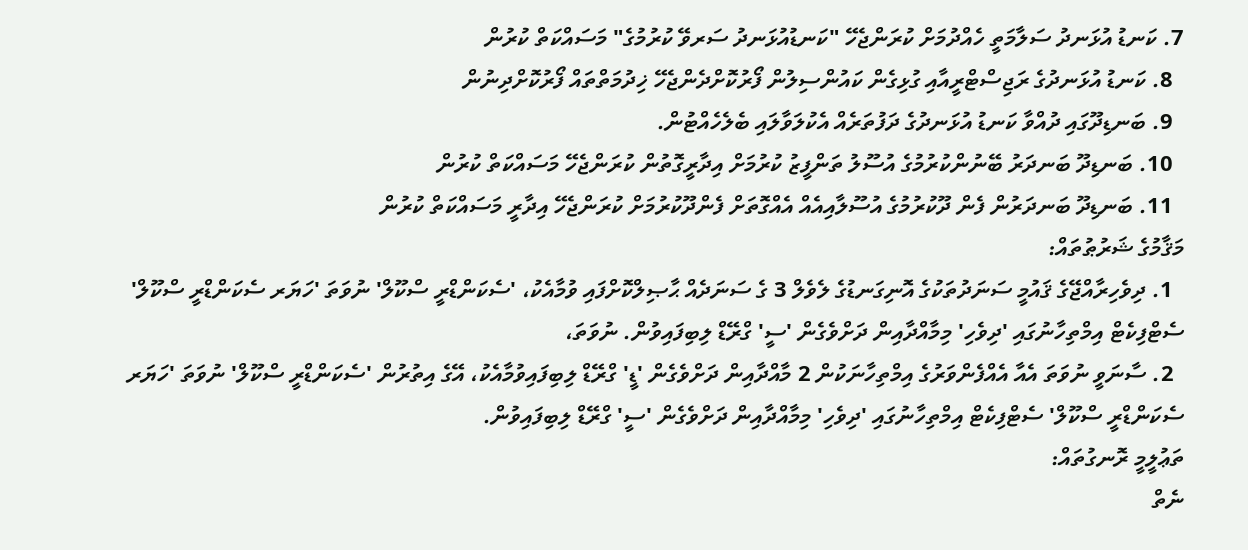7. ކަނޑު އުޅަނދު ސަލާމަތީ ހެއްދުމަށް ކުރަންޖެހޭ "ކަނޑުއުޅަނދު ސަރވޭ ކުރުމުގެ" މަސައްކަތް ކުރުން
  8. ކަނޑު އުޅަނދުގެ ރަޖިސްޓްރީއާއި ގުޅިގެން ކައުންސިލުން ފޯރުކޮށްދެންޖެހޭ ޚިދުމަތްތައް ފޯރުކޮށްދިނުން
  9. ބަނޑިދޫގައި ދުއްވާ ކަނޑު އުޅަނދުގެ ދަފުތަރެއް އެކުލަވާލައި ބެލެހެއްޓުން.
  10. ބަނޑިދޫ ބަނދަރު ބޭނުންކުރުމުގެ އުސޫލު ތަންފީޒު ކުރުމަށް އިދާރީގޮތުން ކުރަންޖެހޭ މަސައްކަތް ކުރުން
  11. ބަނޑިދޫ ބަނދަރުން ފެން ދޫކުރުމުގެ އުސޫލާއިއެއް އެއްގޮތަށް ފެންދޫކުރުމަށް ކުރަންޖެހޭ އިދާރީ މަސައްކަތް ކުރުން
މަޤާމުގެ ޝަރުޠުތައް:
  1. ދިވެހިރާއްޖޭގެ ޤައުމީ ސަނަދުތަކުގެ އޮނިގަނޑުގެ ލެވެލް 3 ގެ ސަނަދެއް ޙާޞިލްކޮށްފައި ވުމާއެކު، 'ސެކަންޑްރީ ސްކޫލް' ނުވަތަ 'ހަޔަރ ސެކަންޑްރީ ސްކޫލް' ސެޓްފިކެޓް އިމްތިހާނުގައި 'ދިވެހި' މިމާއްދާއިން ދަށްވެގެން 'ސީ' ގްރޭޑް ލިބިފައިވުން. ނުވަތަ،
  2. ސާނަވީ ނުވަތަ އެއާ އެއްފެންވަރުގެ އިމްތިހާނަކުން 2 މާއްދާއިން ދަށްވެގެން 'ޑީ' ގްރޭޑް ލިބިފައިވުމާއެކު، އޭގެ އިތުރުން 'ސެކަންޑްރީ ސްކޫލް' ނުވަތަ 'ހަޔަރ ސެކަންޑްރީ ސްކޫލް' ސެޓްފިކެޓް އިމްތިހާނުގައި 'ދިވެހި' މިމާއްދާއިން ދަށްވެގެން 'ސީ' ގްރޭޑް ލިބިފައިވުން.
ތަޢުލީމީ ރޮނގުތައް:
ނެތް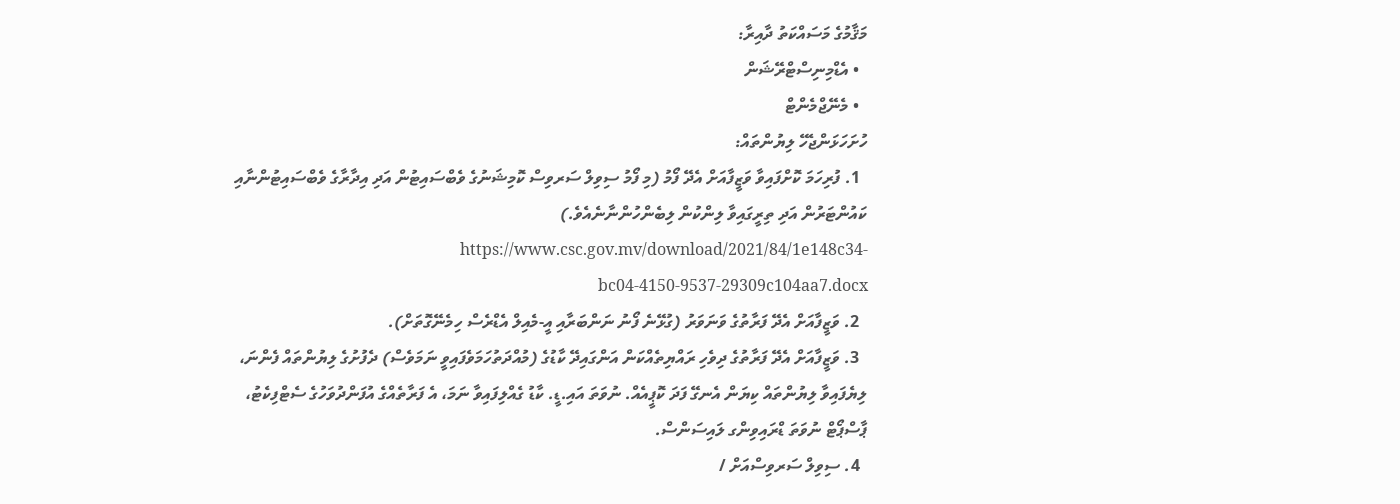މަޤާމުގެ މަސައްކަތު ދާއިރާ:
  • އެޑްމިނިސްޓްރޭޝަން
  • މެނޭޖްމެންޓް
ހުށަހަޅަންޖެހޭ ލިޔުންތައް:
  1. ފުރިހަމަ ކޮށްފައިވާ ވަޒީފާއަށް އެދޭ ފޯމު (މި ފޯމު ސިވިލް ސަރވިސް ކޮމިޝަނުގެ ވެބްސައިޓުން އަދި އިދާރާގެ ވެބްސައިޓުންނާއި ކައުންޓަރުން އަދި ތިރީގައިވާ ލިންކުން ލިބެންހުންނާނެއެވެ.)  https://www.csc.gov.mv/download/2021/84/1e148c34-bc04-4150-9537-29309c104aa7.docx
  2. ވަޒީފާއަށް އެދޭ ފަރާތުގެ ވަނަވަރު (ގުޅޭނެ ފޯނު ނަންބަރާއި އީ-މެއިލް އެޑްރެސް ހިމެނޭގޮތަށް).
  3. ވަޒީފާއަށް އެދޭ ފަރާތުގެ ދިވެހި ރައްޔިތެއްކަން އަންގައިދޭ ކާޑުގެ (މުއްދަތުހަމަވެފައިވީ ނަމަވެސް) ދެފުށުގެ ލިޔުންތައް ފެންނަ، ލިޔެފައިވާ ލިޔުންތައް ކިޔަން އެނގޭ ފަދަ ކޮޕީއެއް. ނުވަތަ އައި.ޑީ. ކާޑު ގެއްލިފައިވާ ނަމަ، އެ ފަރާތެއްގެ އުފަންދުވަހުގެ ސެޓްފިކެޓު، ޕާސްޕޯޓް ނުވަތަ ޑްރައިވިންގ ލައިސަންސް.
  4. ސިވިލް ސަރވިސްއަށް /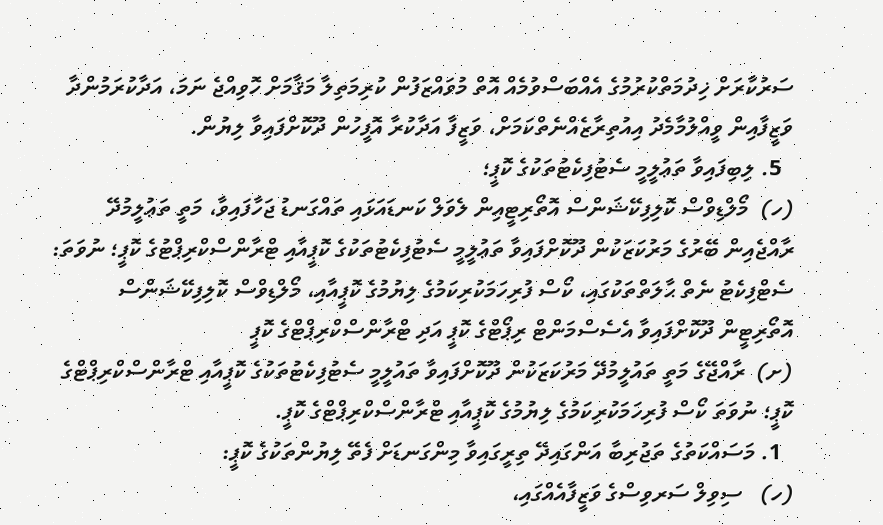ސަރުކާރަށް ޚިދުމަތްކުރުމުގެ އެއްބަސްވުމެއް އޮތް މުވައްޒަފުން ކުރިމަތިލާ މަޤާމަށް ހޮވިއްޖެ ނަމަ، އަދާކުރަމުންދާ ވަޒީފާއިން ވީއްލުމާމެދު އިއުތިރާޒެއްނެތްކަމަށް، ވަޒީފާ އަދާކުރާ އޮފީހުން ދޫކޮށްފައިވާ ލިޔުން.
  5. ލިބިފައިވާ ތަޢުލީމީ ސެޓުފިކެޓުތަކުގެ ކޮޕީ؛
(ހ)  މޯލްޑިވްސް ކޮލިފިކޭޝަންސް އޮތޯރިޓީއިން ލެވަލް ކަނޑައަޅައި ތައްގަނޑު ޖަހާފައިވާ، މަތީ ތަޢުލީމުދޭ ރާއްޖެއިން ބޭރުގެ މަރުކަޒަކުން ދޫކޮށްފައިވާ ތަޢުލީމީ ސެޓުފިކެޓުތަކުގެ ކޮޕީއާއި ޓްރާންސްކްރިޕްޓުގެ ކޮޕީ؛ ނުވަތަ: ސެޓްފިކެޓު ނެތް ޙާލަތްތަކުގައި، ކޯސް ފުރިހަމަކުރިކަމުގެ ލިޔުމުގެ ކޮޕީއާއި، މޯލްޑިވްސް ކޮލިފިކޭޝަންސް އޮތޯރިޓީން ދޫކޮށްފައިވާ އެސެސްމަންޓް ރިޕޯޓްގެ ކޮޕީ އަދި ޓްރާންސްކްރިޕްޓްގެ ކޮޕީ
(ށ)  ރާއްޖޭގެ މަތީ ތައުލީމުދޭ މަރުކަޒަކުން ދޫކޮށްފައިވާ ތައުލީމީ ސެޓުފިކެޓުތަކުގެ ކޮޕީއާއި ޓްރާންސްކްރިޕްޓްގެ ކޮޕީ؛ ނުވަތަ ކޯސް ފުރިހަމަކުރިކަމުގެ ލިޔުމުގެ ކޮޕީއާއި ޓްރާންސްކްރިޕްޓްގެ ކޮޕީ.
  1. މަސައްކަތުގެ ތަޖުރިބާ އަންގައިދޭ ތިރީގައިވާ މިންގަނޑަށް ފެތޭ ލިޔުންތަކުގެ ކޮޕީ:
(ހ)   ސިވިލް ސަރވިސްގެ ވަޒީފާއެއްގައި،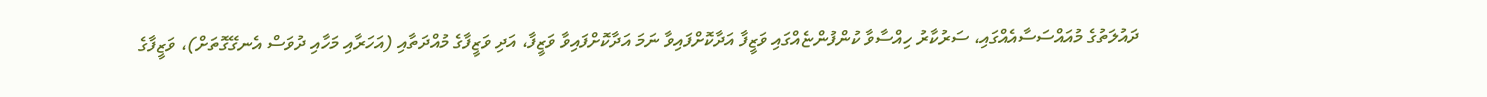ދައުލަތުގެ މުއައްސަސާއެއްގައި، ސަރުކާރު ހިއްސާވާ ކުންފުންޏެއްގައި ވަޒީފާ އަދާކޮށްފައިވާ ނަމަ އަދާކޮށްފައިވާ ވަޒީފާ، އަދި ވަޒީފާގެ މުއްދަތާއި (އަހަރާއި މަހާއި ދުވަސް އެނގޭގޮތަށް)، ވަޒީފާގެ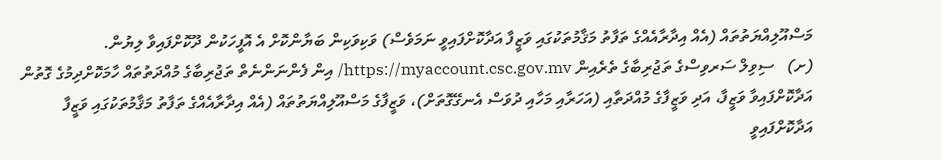މަސްއޫލިއްޔަތުތައް (އެއް އިދާރާއެއްގެ ތަފާތު މަޤާމުތަކުގައި ވަޒީފާ އަދާކޮށްފައިވީ ނަމަވެސް) ވަކިވަކިން ބަޔާންކޮށް އެ އޮފީހަކުން ދޫކޮށްފައިވާ ލިޔުން.
(ށ)   ސިވިލް ސަރވިސްގެ ތަޖުރިބާގެ ތެރެއިން https://myaccount.csc.gov.mv/ އިން ފެންނަންނެތް ތަޖުރިބާގެ މުއްދަތުތައް ހާމަކޮށްދިމުގެ ގޮތުން އަދާކޮށްފައިވާ ވަޒީފާ، އަދި ވަޒީފާގެ މުއްދަތާއި (އަހަރާއި މަހާއި ދުވަސް އެނގޭގޮތަށް)، ވަޒީފާގެ މަސްއޫލިއްޔަތުތައް (އެއް އިދާރާއެއްގެ ތަފާތު މަޤާމުތަކުގައި ވަޒީފާ އަދާކޮށްފައިވީ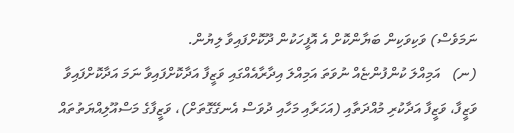ނަމަވެސް) ވަކިވަކިން ބަޔާންކޮށް އެ އޮފީހަކުން ދޫކޮށްފައިވާ ލިޔުން.
(ނ)   އަމިއްލަ ކުންފުންޏެއް ނުވަތަ އަމިއްލަ އިދާރާއެއްގައި ވަޒީފާ އަދާކޮށްފައިވާ ނަމަ އަދާކޮށްފައިވާ ވަޒީފާ، ވަޒީފާ އަދާކުރި މުއްދަތާއި (އަހަރާއި މަހާއި ދުވަސް އެނގޭގޮތަށް)، ވަޒީފާގެ މަސްއޫލިއްޔަތުތައް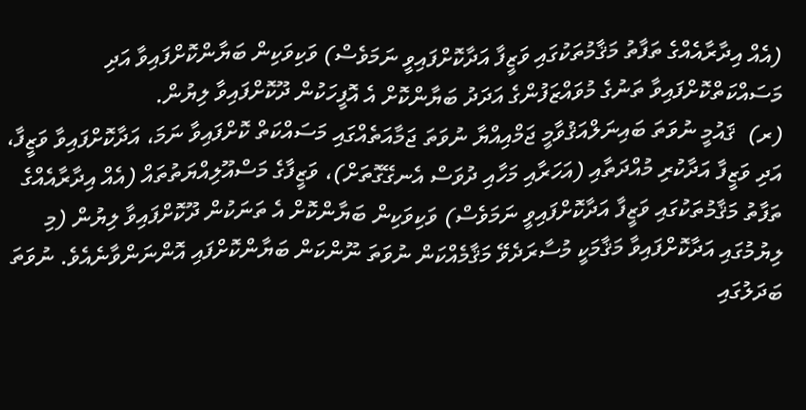(އެއް އިދާރާއެއްގެ ތަފާތު މަޤާމުތަކުގައި ވަޒީފާ އަދާކޮށްފައިވީ ނަމަވެސް) ވަކިވަކިން ބަޔާންކޮށްފައިވާ އަދި މަސައްކަތްކޮށްފައިވާ ތަނުގެ މުވައްޒަފުންގެ އަދަދު ބަޔާންކޮށް އެ އޮފީހަކުން ދޫކޮށްފައިވާ ލިޔުން.
(ރ)  ޤައުމީ ނުވަތަ ބައިނަލްއަޤުވާމީ ޖަމްއިއްޔާ ނުވަތަ ޖަމާއަތެއްގައި މަސައްކަތް ކޮށްފައިވާ ނަމަ، އަދާކޮށްފައިވާ ވަޒީފާ، އަދި ވަޒީފާ އަދާކުރި މުއްދަތާއި (އަހަރާއި މަހާއި ދުވަސް އެނގޭގޮތަށް)، ވަޒީފާގެ މަސްއޫލިއްޔަތުތައް (އެއް އިދާރާއެއްގެ ތަފާތު މަޤާމުތަކުގައި ވަޒީފާ އަދާކޮށްފައިވީ ނަމަވެސް) ވަކިވަކިން ބަޔާންކޮށް އެ ތަނަކުން ދޫކޮށްފައިވާ ލިޔުން (މި ލިޔުމުގައި އަދާކޮށްފައިވާ މަޤާމަކީ މުސާރަދެވޭ މަޤާމެއްކަން ނުވަތަ ނޫންކަން ބަޔާންކޮށްފައި އޮންނަންވާނެއެވެ. ނުވަތަ ބަދަލުގައި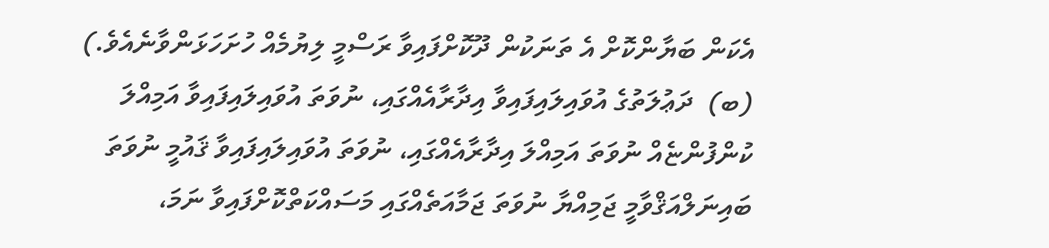އެކަން ބަޔާންކޮށް އެ ތަނަކުން ދޫކޮށްފައިވާ ރަސްމީ ލިޔުމެއް ހުށަހަޅަންވާނެއެވެ.)
(ބ)  ދަޢުލަތުގެ އުވައިލައިފައިވާ އިދާރާއެއްގައި، ނުވަތަ އުވައިލައިފައިވާ އަމިއްލަ ކުންފުންޏެއް ނުވަތަ އަމިއްލަ އިދާރާއެއްގައި، ނުވަތަ އުވައިލައިފައިވާ ޤައުމީ ނުވަތަ ބައިނަލްއަޤްވާމީ ޖަމިއްޔާ ނުވަތަ ޖަމާއަތެއްގައި މަސައްކަތްކޮށްފައިވާ ނަމަ،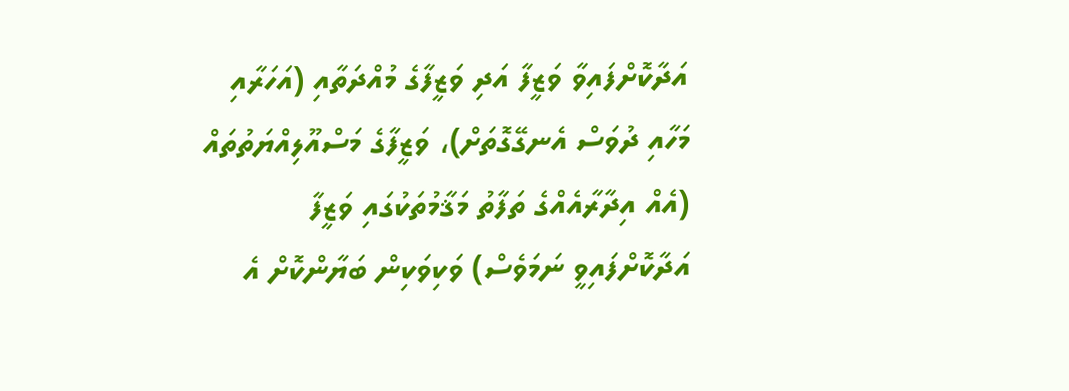އަދާކޮށްފައިވާ ވަޒީފާ އަދި ވަޒީފާގެ މުއްދަތާއި (އަހަރާއި މަހާއި ދުވަސް އެނގޭގޮތަށް)، ވަޒީފާގެ މަސްއޫލިއްޔަތުތައް (އެއް އިދާރާއެއްގެ ތަފާތު މަޤާމުތަކުގައި ވަޒީފާ އަދާކޮށްފައިވީ ނަމަވެސް) ވަކިވަކިން ބަޔާންކޮށް އެ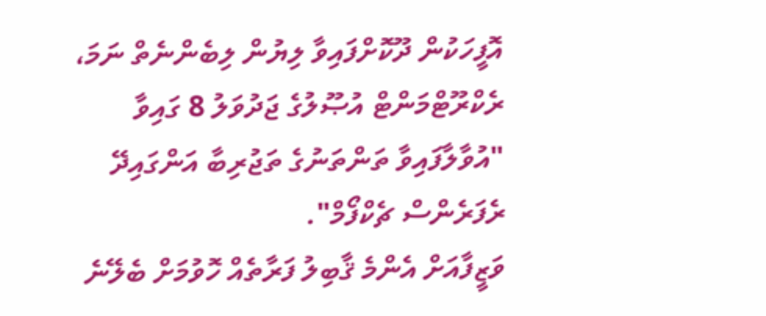އޮފީހަކުން ދޫކޮށްފައިވާ ލިޔުން ލިބެންނެތް ނަމަ، ރެކްރޫޓްމަންޓް އުޞޫލުގެ ޖަދުވަލު 8 ގައިވާ "އުވާލާފައިވާ ތަންތަނުގެ ތަޖުރިބާ އަންގައިދޭ ރެފަރެންސް ޗެކްފޯމް".
ވަޒީފާއަށް އެންމެ ޤާބިލު ފަރާތެއް ހޮވުމަށް ބެލޭނެ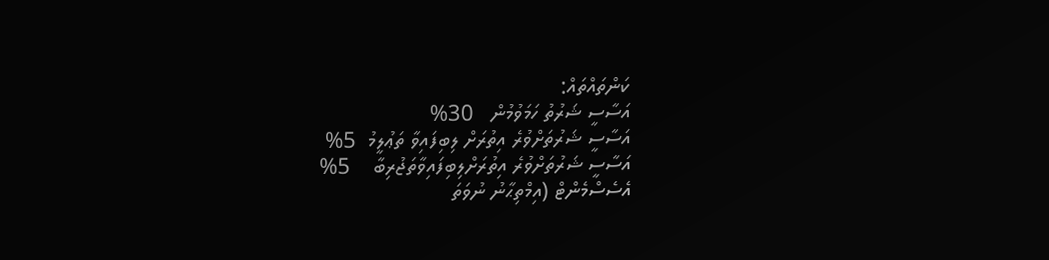ކަންތައްތައް:
އަސާސީ ޝަރުތު ހަމަވުމުން   30%
އަސާސީ ޝަރުތަށްވުރެ އިތުރަށް ލިބިފައިވާ ތަޢުލީމު  5%
އަސާސީ ޝަރުތަށްވުރެ އިތުރަށްލިބިފައިވާތަޖުރިބާ    5%
އެސެސްމެންޓް (އިމްތިޙާނު ނުވަތަ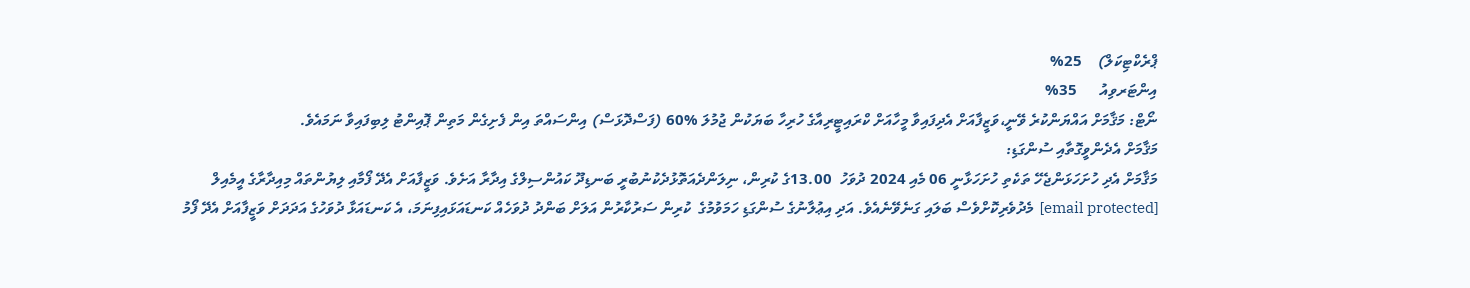ޕްރެކްޓިކަލް)    25%
އިންޓަރވިއު      35%
ނޯޓް: މަޤާމަށް އައްޔަންކުރެ ވޭނީ،ވަޒީފާއަށް އެދިފައިވާ މީހާއަށް ކްރައިޓީރިއާގެ ހުރިހާ ބަޔަކުން ޖުމުލަ %60 (ފަސްދޮޅަސް) އިންސައްތަ އިން ފެށިގެން މަތިން ޕޮއިންޓު ލިބިފައިވާ ނަމައެވެ.
މަޤާމަށް އެދެންވީގޮތާއި ސުންގަޑި:
މަޤާމަށް އެދި ހުށަހަޅަންޖެހޭ ތަކެތި ހުށަހަޅާނީ 06 މެއި 2024 ދުވަހު  13.00ގެ ކުރިން، ނިލަންދެއަތޮޅުދެކުނުބުރީ ބަނޑިދޫ ކައުންސިލްގެ އިދާރާ އަށެވެ. ވަޒީފާއަށް އެދޭ ފޯމާއި ލިޔުންތައް މިއިދާރާގެ އީމެއިލް  [email protected]  މެދުވެރިކޮށްވެސް ބަލައި ގަނެވޭނެއެވެ. އަދި އިޢުލާނުގެ ސުންގަޑި ހަމަވުމުގެ  ކުރިން ސަރުކާރުން އަލަށް ބަންދު ދުވަހެއް ކަނޑައަޅައިފިނަމަ، އެ ކަނޑައަޅާ ދުވަހުގެ އަދަދަށް ވަޒީފާއަށް އެދޭ ފޯމު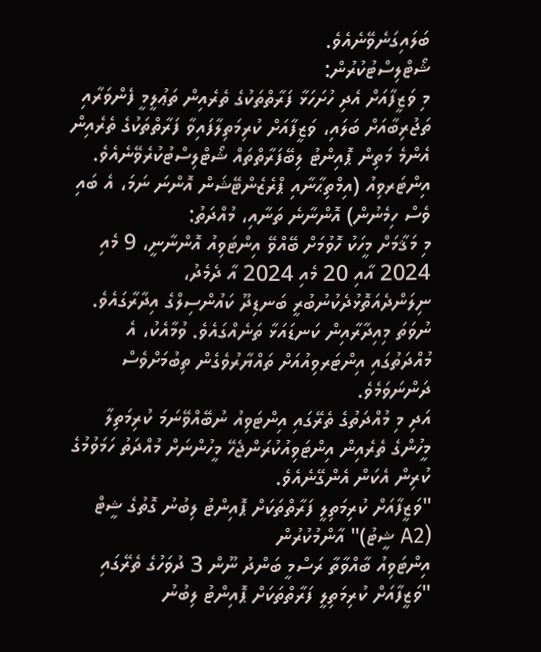ބަލައިގަނެވޭނެއެވެ.
ޝޯޓްލިސްޓުކުރުން:
މި ވަޒީފާއަށް އެދި ހުށަހަޅާ ފަރާތްތަކުގެ ތެރެއިން ތަޢުލީމީ ފެންވަރާއި ތަޖުރިބާއަށް ބަލައި، ވަޒީފާއަށް ކުރިމަތިލާފައިވާ ފަރާތްތަކުގެ ތެރެއިން އެންމެ މަތިން ޕޮއިންޓު ލިބޭފަރާތްތައް ޝޯޓްލިސްޓުކުރެވޭނެއެވެ.
އިންޓަރވިއު (އިމްތިޙާނާއި ޕްރެޒެންޓޭޝަން އޮންނަ ނަމަ، އެ ބައި ވެސް ހިމެނުން) އޮންނާނެ ތަނާއި، މުއްދަތު:
މި މަޤާމަށް މީހަކު ހޮވުމަށް ބޭއްވޭ އިންޓަވިއު އޮންނާނީ، 9 މެއި 2024 އާއި 20 މެއި 2024 އާ ދެމެދު،  ނިލަންދެއަތޮޅުދެކުނުބުރީ ބަނޑިދޫ ކައުންސިލްގެ އިދާރާގައެވެ. ނުވަތަ މިއިދާރާއިން ކަނޑައަޅާ ތަނެއްގައެވެ. ވުމާއެކު، އެ މުއްދަތުގައި އިންޓަރވިއުއަށް ތައްޔާރުވެގެން ތިބުމަށްވެސް ދަންނަވަމެވެ.
އަދި މި މުއްދަތުގެ ތެރޭގައި އިންޓަވިއު ނުބޭއްވޭނަމަ ކުރިމަތިލާ މީހުންގެ ތެރެއިން އިންޓަވިއުކުރަންޖެހޭ މީހުންނަށް މުއްދަތު ހަމަވުމުގެ ކުރިން އެކަން އެންގޭނެއެވެ.
"ވަޒީފާއަށް ކުރިމަތިލީ ފަރާތްތަކަށް ޕޮއިންޓު ލިބުނު ގޮތުގެ ޝީޓް (A2 ޝީޓު)" އާންމުކުރުން
އިންޓަވިއު ބާއްވާތާ ރަސްމީ ބަންދު ނޫން 3 ދުވަހުގެ ތެރޭގައި "ވަޒީފާއަށް ކުރިމަތިލީ ފަރާތްތަކަށް ޕޮއިންޓު ލިބުނު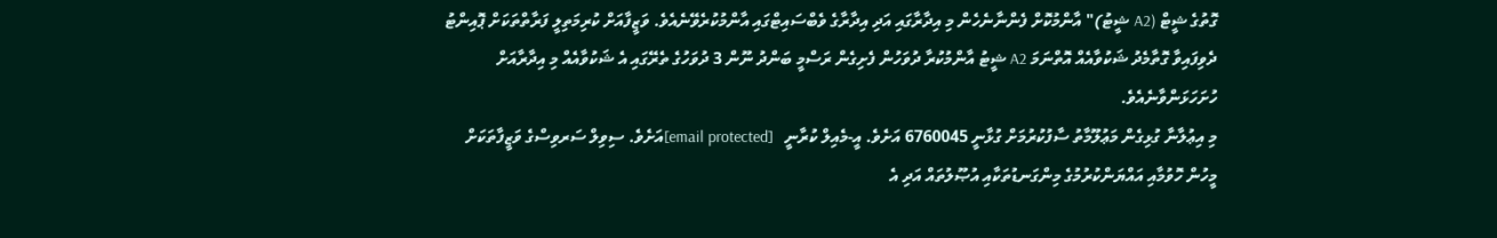ގޮތުގެ ޝީޓް (A2 ޝީޓު)" އާންމުކޮށް ފެންނާނެހެން މި އިދާރާގައި އަދި އިދާރާގެ ވެބްސައިޓްގައި އާންމުކުރެވޭނެއެވެ. ވަޒީފާއަށް ކުރިމަތިލީ ފަރާތްތަކަށް ޕޮއިންޓު ދެވިފައިވާ ގޮތާމެދު ޝަކުވާއެއް އޮތްނަމަ A2 ޝީޓު އާންމުކުރާ ދުވަހުން ފެށިގެން ރަސްމީ ބަންދު ނޫން 3 ދުވަހުގެ ތެރޭގައި އެ ޝަކުވާއެއް މި އިދާރާއަށް ހުށަހަޅަންވާނެއެވެ.
މި އިޢުލާނާ ގުޅިގެން މަޢުލޫމާތު ސާފުކުރުމަށް ގުޅާނީ 6760045 އަށެވެ. އީ-މެއިލް ކުރާނީ   [email protected]އަށެވެ. ސިވިލް ސަރވިސްގެ ވަޒީފާތަކަށް މީހުން ހޮވުމާއި އައްޔަންކުރުމުގެ މިންގަނޑުތަކާއި އުޞޫލުތައް އަދި އެ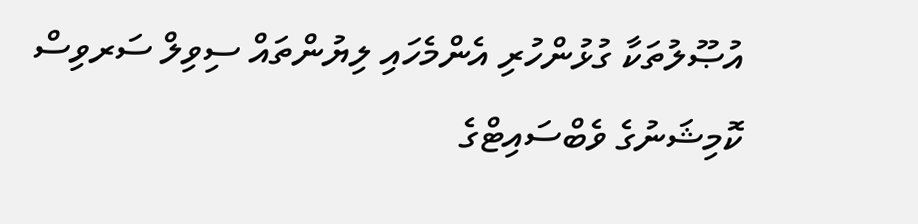އުޞޫލުތަކާ ގުޅުންހުރި އެންމެހައި ލިޔުންތައް ސިވިލް ސަރވިސް ކޮމިޝަނުގެ ވެބްސައިޓްގެ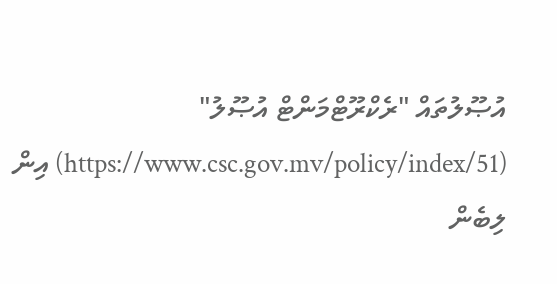އުޞޫލުތައް "ރެކްރޫޓްމަންޓް އުޞޫލު" (https://www.csc.gov.mv/policy/index/51) އިން ލިބެން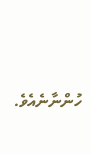ހުންނާނެއެވެ.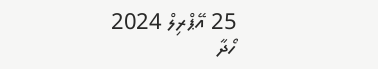25 އޭޕްރިލް 2024
ހޯދާ